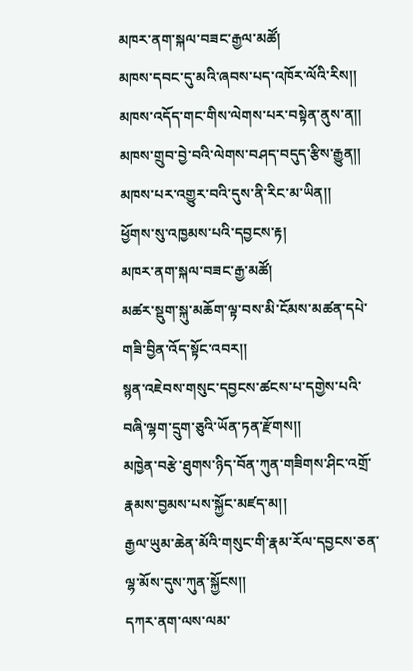མཁར་ནག་སྐལ་བཟང་རྒྱལ་མཚོ།
མཁས་དབང་དུ་མའི་ཞབས་པད་འཁོར་ལོའི་རིས།།
མཁས་འདོད་གང་གིས་ལེགས་པར་བསྟེན་ནུས་ན།།
མཁས་གྲུབ་བྱེ་བའི་ལེགས་བཤད་བདུད་རྩིས་རྒྱུན།།
མཁས་པར་འགྱུར་བའི་དུས་ནི་རིང་མ་ཡིན།།
ཕྱོགས་སུ་འཁྱམས་པའི་དབྱངས་རྟ།
མཁར་ནག་སྐལ་བཟང་རྒྱ་མཚོ།
མཚར་སྡུག་སྐུ་མཆོག་ལྟ་བས་མི་ངོམས་མཚན་དཔེ་གཟི་བྱིན་འོད་སྟོང་འབར།།
སྙན་འཇེབས་གསུང་དབྱངས་ཚངས་པ་དགྱེས་པའི་བཞི་ལྷག་དྲུག་ཅུའི་ཡོན་ཏན་རྫོགས།།
མཁྱེན་བརྩེ་ཐུགས་ཉིད་བོན་ཀུན་གཟིགས་ཤིང་འགྲོ་རྣམས་བྱམས་པས་སྐྱོང་མཛད་མ།།
རྒྱལ་ཡུམ་ཆེན་མོའི་གསུང་གི་རྣམ་རོལ་དབྱངས་ཅན་ལྷ་མོས་དུས་ཀུན་སྐྱོངས།།
དཀར་ནག་ལས་ལམ་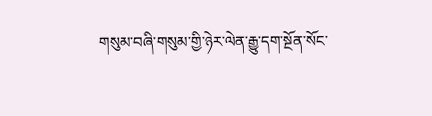གསུམ་བཞི་གསུམ་གྱི་ཉེར་ལེན་རྒྱུ་དག་སྔོན་སོང་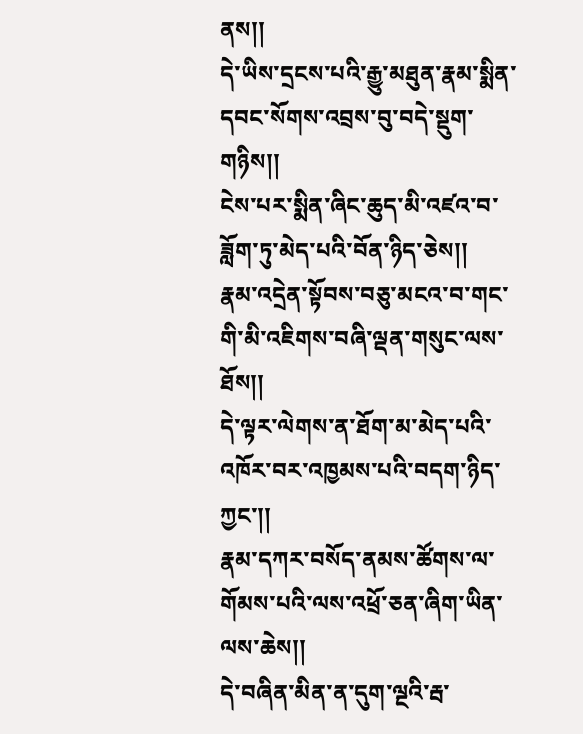ནས།།
དེ་ཡིས་དྲངས་པའི་རྒྱུ་མཐུན་རྣམ་སྨིན་དབང་སོགས་འབྲས་བུ་བདེ་སྡུག་གཉིས།།
ངེས་པར་སྨིན་ཞིང་ཆུད་མི་འཛའ་བ་ཟློག་ཏུ་མེད་པའི་བོན་ཉིད་ཅེས།།
རྣམ་འདྲེན་སྟོབས་བཅུ་མངའ་བ་གང་གི་མི་འཇིགས་བཞི་ལྡན་གསུང་ལས་ཐོས།།
དེ་ལྟར་ལེགས་ན་ཐོག་མ་མེད་པའི་འཁོར་བར་འཁྱམས་པའི་བདག་ཉིད་ཀྱང་།།
རྣམ་དཀར་བསོད་ནམས་ཚོགས་ལ་གོམས་པའི་ལས་འཕྲོ་ཅན་ཞིག་ཡིན་ལས་ཆེས།།
དེ་བཞིན་མིན་ན་དུག་ལྔའི་རྦ་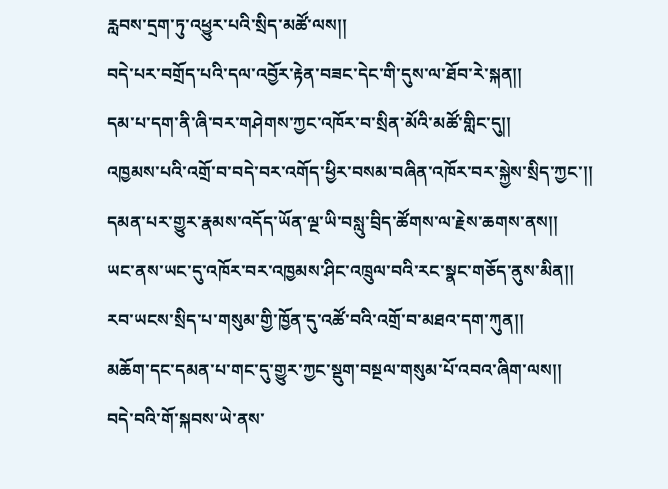རླབས་དྲག་ཏུ་འཕྱུར་པའི་སྲིད་མཚོ་ལས།།
བདེ་པར་བགྲོད་པའི་དལ་འབྱོར་རྟེན་བཟང་དེང་གི་དུས་ལ་ཐོབ་རེ་སྐན།།
དམ་པ་དག་ནི་ཞི་བར་གཤེགས་ཀྱང་འཁོར་བ་སྲིན་མོའི་མཚོ་གླིང་དུ།།
འཁྱམས་པའི་འགྲོ་བ་བདེ་བར་འགོད་ཕྱིར་བསམ་བཞིན་འཁོར་བར་སྐྱེས་སྲིད་ཀྱང་།།
དམན་པར་གྱུར་རྣམས་འདོད་ཡོན་ལྔ་ཡི་བསླུ་བྲིད་ཚོགས་ལ་རྗེས་ཆགས་ནས།།
ཡང་ནས་ཡང་དུ་འཁོར་བར་འཁྱམས་ཤིང་འཁྲུལ་བའི་རང་སྣང་གཅོད་ནུས་མིན།།
རབ་ཡངས་སྲིད་པ་གསུམ་གྱི་ཁྱོན་དུ་འཚོ་བའི་འགྲོ་བ་མཐའ་དག་ཀུན།།
མཆོག་དང་དམན་པ་གང་དུ་གྱུར་ཀྱང་སྡུག་བསྔལ་གསུམ་པོ་འབའ་ཞིག་ལས།།
བདེ་བའི་གོ་སྐབས་ཡེ་ནས་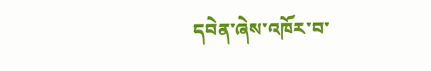དབེན་ཞེས་འཁོར་བ་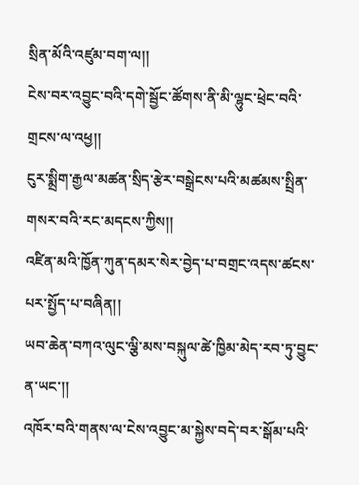སྲིན་མོའི་འཛུམ་བག་ལ།།
ངེས་བར་འབྱུང་བའི་དགེ་སྦྱོང་ཚོགས་ནི་མི་ལྷུང་ཕྲེང་བའི་གྲངས་ལ་འཕྱ།།
ངུར་སྨྲིག་རྒྱལ་མཚན་སྲིད་རྩེར་བསྒྲེངས་པའི་མཚམས་སྤྲིན་གསར་བའི་རང་མདངས་ཀྱིས།།
འཛིན་མའི་ཁྱོན་ཀུན་དམར་སེར་བྱེད་པ་བགྲང་འདས་ཚངས་པར་སྤྱོད་པ་བཞིན།།
ཡབ་ཆེན་བཀའ་ལུང་ལྕི་མས་བསྐུལ་ཚེ་ཁྱིམ་མེད་རབ་ཏུ་བྱུང་ན་ཡང་།།
འཁོར་བའི་གནས་ལ་ངེས་འབྱུང་མ་སྐྱེས་བདེ་བར་སྒོམ་པའི་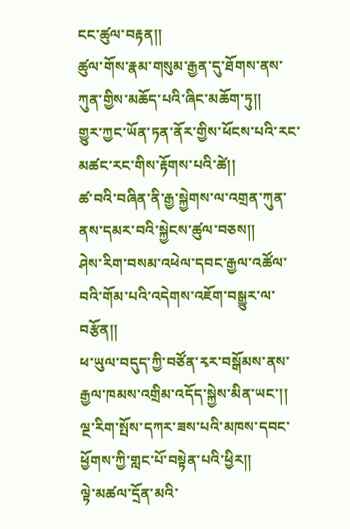ངང་ཚུལ་བརྟན།།
ཚུལ་གོས་རྣམ་གསུམ་རྒྱན་དུ་ཐོགས་ནས་ཀུན་གྱིས་མཆོད་པའི་ཞིང་མཆོག་ཏུ།།
གྱུར་ཀྱང་ཡོན་ཏན་ནོར་གྱིས་ཕོངས་པའི་རང་མཚང་རང་གིས་རྟོགས་པའི་ཚེ།།
ཚ་བའི་བཞིན་ནི་རྒྱ་སྐྱེགས་ལ་འགྲན་ཀུན་ནས་དམར་བའི་སྐྱེངས་ཚུལ་བཅས།།
ཤེས་རིག་བསམ་འཕེལ་དབང་རྒྱལ་འཚོལ་བའི་གོམ་པའི་འདེགས་འཇོག་བསྒྱུར་ལ་བརྩོན།།
ཕ་ཡུལ་བདུད་ཀྱི་བཙོན་རྭར་བསྒོམས་ནས་རྒྱལ་ཁམས་འགྲིམ་འདོད་སྐྱེས་མིན་ཡང་།།
ལྔ་རིག་སྤོས་དཀར་ཟས་པའི་མཁས་དབང་ཕྱོགས་ཀྱི་གླང་པོ་བསྟེན་པའི་ཕྱིར།།
ལྟེ་མཚལ་དྲོན་མའི་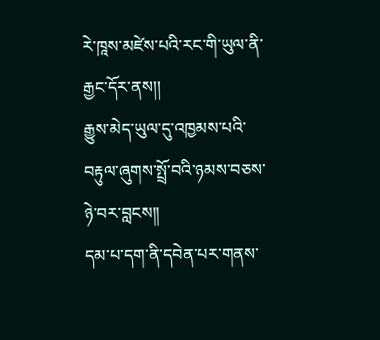རེ་ཁཱས་མཛེས་པའི་རང་གི་ཡུལ་ནི་རྒྱང་དོར་ནས།།
རྒྱུས་མེད་ཡུལ་དུ་འཁྱམས་པའི་བརྟུལ་ཞུགས་སྤྲོ་བའི་ཉམས་བཅས་ཉེ་བར་བླངས།།
དམ་པ་དག་ནི་དབེན་པར་གནས་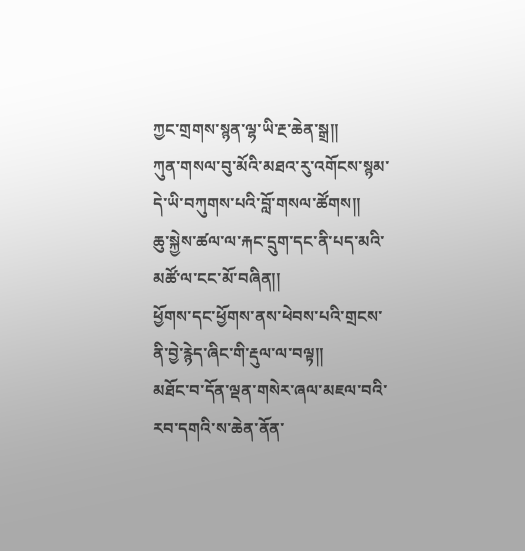ཀྱང་གྲགས་སྙན་ལྷ་ཡི་རྔ་ཆེན་སྒྲ།།
ཀུན་གསལ་བུ་མོའི་མཐའ་རུ་འགོངས་སྙམ་དེ་ཡི་བཀུགས་པའི་བློ་གསལ་ཚོགས།།
ཆུ་སྐྱེས་ཚལ་ལ་རྐང་དྲུག་དང་ནི་པད་མའི་མཚོ་ལ་ངང་མོ་བཞིན།།
ཕྱོགས་དང་ཕྱོགས་ནས་ཕེབས་པའི་གྲངས་ནི་བྱེ་རྙེད་ཞིང་གི་རྡུལ་ལ་བལྟ།།
མཐོང་བ་དོན་ལྡན་གསེར་ཞལ་མཇལ་བའི་རབ་དགའི་ས་ཆེན་ནོན་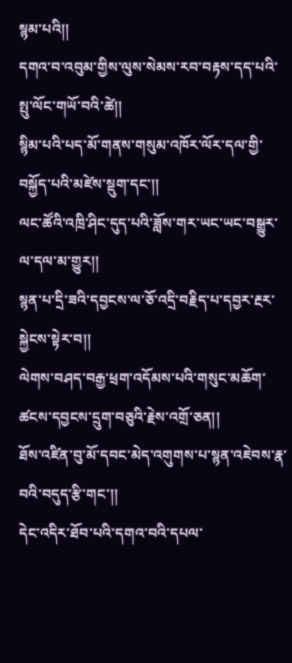སྙམ་པའི།།
དགའ་བ་འབུམ་གྱིས་ལུས་སེམས་རབ་བརྟས་དད་པའི་སྤུ་ལོང་གཡོ་བའི་ཚེ།།
སྙིམ་པའི་པད་མོ་གནས་གསུམ་འཁོར་ལོར་དལ་གྱི་བསྐྱོད་པའི་མཛེས་སྡུག་དང་།།
ལང་ཚོའི་འཁྲི་ཤིང་དུད་པའི་ཟློས་གར་ཡང་ཡང་བསྒྱུར་ལ་དལ་མ་གྱུར།།
སྙན་པ་དྲི་ཟའི་དབྱངས་ལ་ཅོ་འདྲི་བརྗིད་པ་དབྱར་རྔར་སྐྱེངས་སྟེར་བ།།
ལེགས་བཤད་བརྒྱ་ཕྲག་འདོམས་པའི་གསུང་མཆོག་ཚངས་དབྱངས་དྲུག་བཅུའི་རྗེས་འགྲོ་ཅན།།
ཐོས་འཛིན་བུ་མོ་དབང་མེད་འགུགས་པ་སྙན་འཇེབས་རྣ་བའི་བདུད་རྩི་གང་།།
དེང་འདིར་ཐོབ་པའི་དགའ་བའི་དཔལ་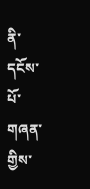ནི་དངོས་པོ་གཞན་གྱིས་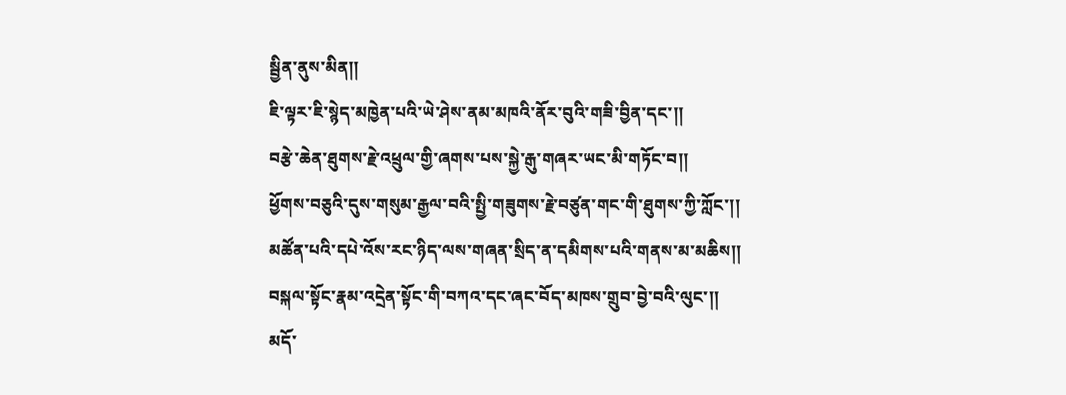སྦྱིན་ནུས་མིན།།
ཇི་ལྟར་ཇི་སྙེད་མཁྱེན་པའི་ཡེ་ཤེས་ནམ་མཁའི་ནོར་བུའི་གཟི་བྱིན་དང་།།
བརྩེ་ཆེན་ཐུགས་རྗེ་འཕྲུལ་གྱི་ཞགས་པས་སྐྱེ་རྒུ་གཞར་ཡང་མི་གཏོང་བ།།
ཕྱོགས་བཅུའི་དུས་གསུམ་རྒྱལ་བའི་སྤྱི་གཟུགས་རྗེ་བཙུན་གང་གི་ཐུགས་ཀྱི་ཀློང་།།
མཚོན་པའི་དཔེ་འོས་རང་ཉིད་ལས་གཞན་སྲིད་ན་དམིགས་པའི་གནས་མ་མཆིས།།
བསྐལ་སྟོང་རྣམ་འདྲེན་སྟོང་གི་བཀའ་དང་ཞང་བོད་མཁས་གྲུབ་བྱེ་བའི་ལུང་།།
མདོ་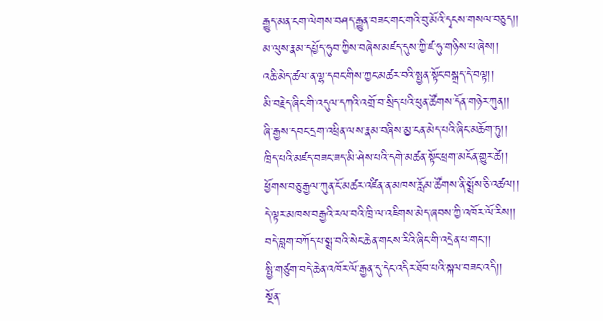རྒྱུད་མན་ངག་ལེགས་བཤད་རྒྱུན་བཟང་གང་གའི་བུ་མོའི་དྭངས་གསལ་བཅུད།།
མ་ལུས་རྣམ་དཔྱོད་ཧུབ་ཀྱིས་བཞེས་མཛད་དུས་ཀྱི་ཛ་ཧུ་གཉིས་པ་ཞེས།།
འཆི་མེད་ཚལ་ན་ལྷ་དབང་གིས་ཀྱང་མཚར་བའི་སྤྱན་སྟོང་བསྒྲད་དེ་བལྟ།།
མི་བརྗེད་ཞིང་གི་འདུལ་དཀའི་འགྲོ་བ་སྲིད་པའི་ཕུན་ཚོགས་དོན་གཉེར་ཀུན།།
ཞི་རྒྱས་དབང་དྲག་འཕྲིན་ལས་རྣམ་བཞིས་མྱ་ངན་མེད་པའི་ཞིང་མཆོག་ཏུ།།
ཁྲིད་པའི་མཛད་བཟང་ཟད་མི་ཤེས་པའི་དགེ་མཚན་སྟོང་ཕྲག་མངོན་གྱུར་ཚེ།།
ཕྱོགས་བཅུ་རྒྱལ་ཀུན་ངོ་མཚར་འཛིན་ན་མཁས་རློམ་ཚོགས་ནི་སྨྲོས་ཅི་འཚལ།།
དེ་ལྟར་མཁས་བརྒྱའི་རལ་བའི་ཁྲི་ལ་འཇིགས་མེད་ཞབས་ཀྱི་འཁོར་ལོ་རིས།།
བདེ་བླག་བཀོད་པ་སྨྲ་བའི་སེང་ཆེན་གངས་རིའི་ཞིང་གི་འདྲེན་པ་གང་།།
སྤྱི་གཙུག་བདེ་ཆེན་འཁོར་ལོ་རྒྱན་དུ་དེང་འདིར་ཐོབ་པའི་སྐལ་བཟང་འདི།།
སྔོན་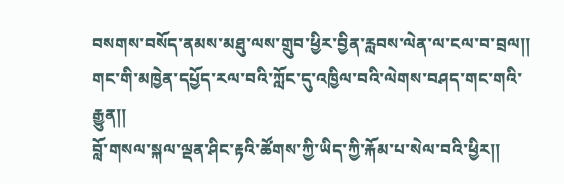བསགས་བསོད་ནམས་མཐུ་ལས་གྲུབ་ཕྱིར་བྱིན་རླབས་ལེན་ལ་ངལ་བ་བྲལ།།
གང་གི་མཁྱེན་དཔྱོད་རལ་བའི་ཀློང་དུ་འཁྱིལ་བའི་ལེགས་བཤད་གང་གའི་རྒྱུན།།
བློ་གསལ་སྐལ་ལྡན་ཤིང་རྟའི་ཚོགས་ཀྱི་ཡིད་ཀྱི་རྐོམ་པ་སེལ་བའི་ཕྱིར།།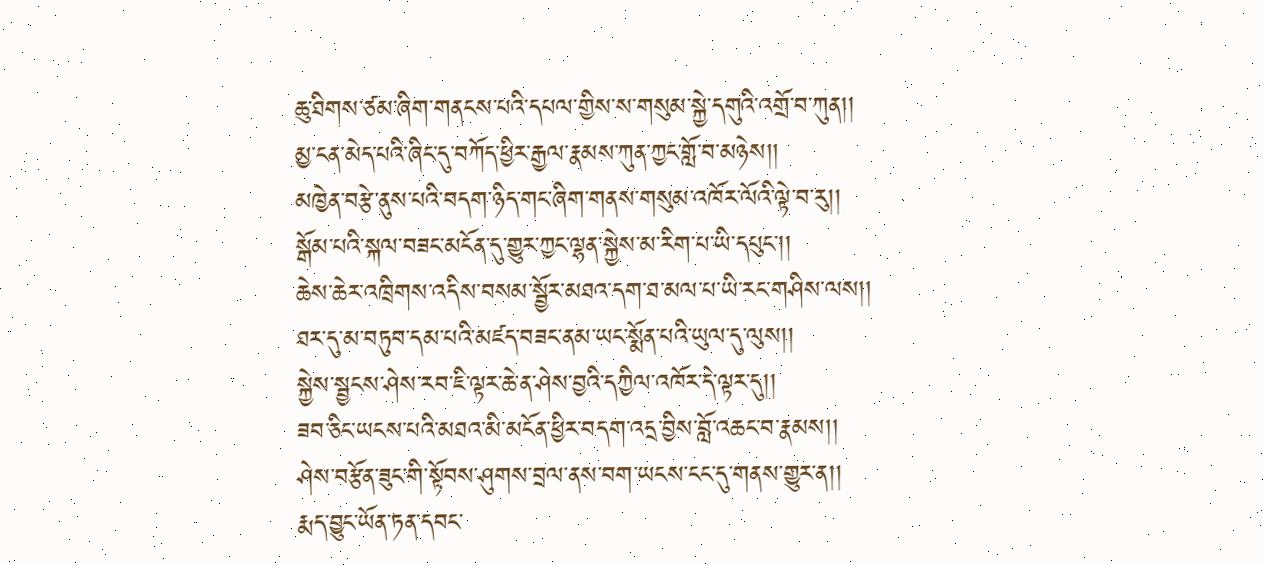ཆུ་ཐིགས་ཙམ་ཞིག་གནངས་པའི་དཔལ་གྱིས་ས་གསུམ་སྐྱེ་དགུའི་འགྲོ་བ་ཀུན།།
མྱ་ངན་མེད་པའི་ཞིང་དུ་བཀོད་ཕྱིར་རྒྱལ་རྣམས་ཀུན་ཀྱང་གློ་བ་མཉེས།།
མཁྱེན་བརྩེ་ནུས་པའི་བདག་ཉིད་གང་ཞིག་གནས་གསུམ་འཁོར་ལོའི་ལྟེ་བ་རུ།།
སྒོམ་པའི་སྐལ་བཟང་མངོན་དུ་གྱུར་ཀྱང་ལྷན་སྐྱེས་མ་རིག་པ་ཡི་དཔུང་།།
ཆེས་ཆེར་འཁྲིགས་འདིས་བསམ་སྦྱོར་མཐའ་དག་ཐ་མལ་པ་ཡི་རང་གཤིས་ལས།།
ཐར་དུ་མ་བཏུབ་དམ་པའི་མཛད་བཟང་ནམ་ཡང་སྨོན་པའི་ཡུལ་དུ་ལུས།།
སྐྱེས་སྦྱངས་ཤེས་རབ་ཇི་ལྟར་ཆེ་ན་ཤེས་བྱའི་དཀྱིལ་འཁོར་དེ་ལྟར་དུ།།
ཟབ་ཅིང་ཡངས་པའི་མཐའ་མི་མངོན་ཕྱིར་བདག་འདྲ་བྱིས་བློ་འཆང་བ་རྣམས།།
ཤེས་བརྩོན་ཟུང་གི་སྟོབས་ཤུགས་བྲལ་ནས་བག་ཡངས་ངང་དུ་གནས་གྱུར་ན།།
རྨད་བྱུང་ཡོན་ཏན་དབང་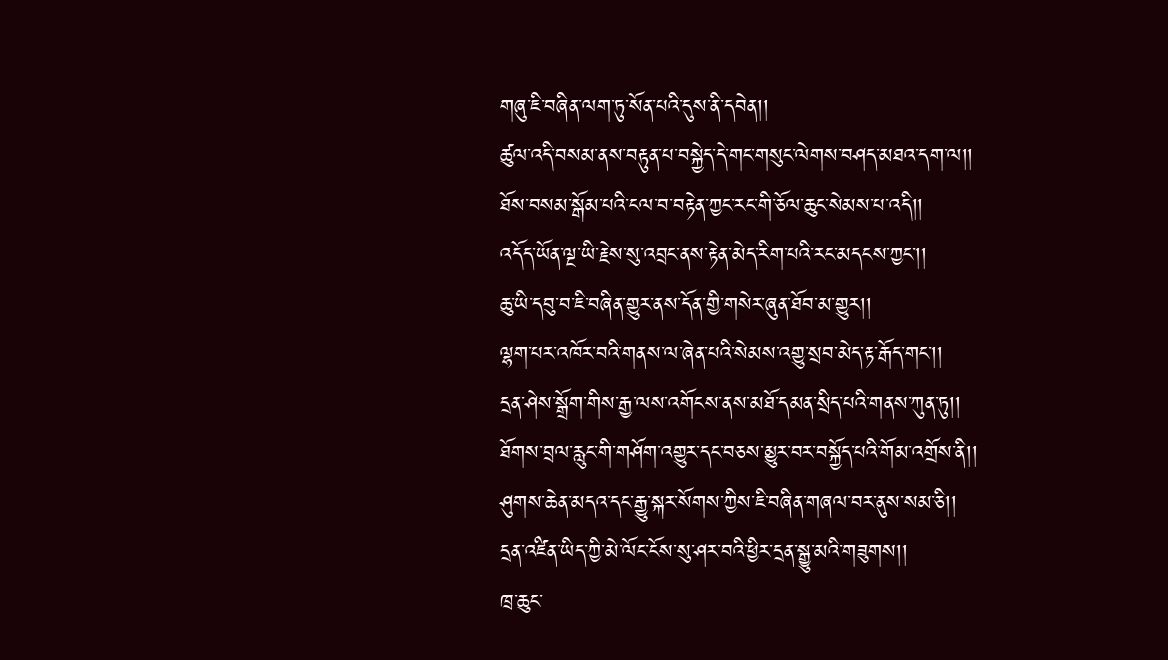གཞུ་ཇི་བཞིན་ལག་ཏུ་སོན་པའི་དུས་ནི་དབེན།།
ཚུལ་འདི་བསམ་ནས་བརྟུན་པ་བསྐྱེད་དེ་གང་གསུང་ལེགས་བཤད་མཐའ་དག་ལ།།
ཐོས་བསམ་སྒོམ་པའི་ངལ་བ་བརྟེན་ཀྱང་རང་གི་ཅོལ་ཆུང་སེམས་པ་འདི།།
འདོད་ཡོན་ལྔ་ཡི་རྗེས་སུ་འབྲང་ནས་རྟེན་མེད་རིག་པའི་རང་མདངས་ཀྱང་།།
ཆུ་ཡི་དབུ་བ་ཇི་བཞིན་གྱུར་ནས་དོན་གྱི་གསེར་ཞུན་ཐོབ་མ་གྱུར།།
ལྷག་པར་འཁོར་བའི་གནས་ལ་ཞེན་པའི་སེམས་འགྱུ་སྲབ་མེད་རྟ་རྒོད་གང་།།
དྲན་ཤེས་སྒྲོག་གིས་རྒྱ་ལས་འགོངས་ནས་མཐོ་དམན་སྲིད་པའི་གནས་ཀུན་ཏུ།།
ཐོགས་བྲལ་རླུང་གི་གཤོག་འགྱུར་དང་བཅས་མྱུར་བར་བསྐྱོད་པའི་གོམ་འགྲོས་ནི།།
ཤུགས་ཆེན་མདའ་དང་རྒྱུ་སྐར་སོགས་ཀྱིས་ཇི་བཞིན་གཞལ་བར་ནུས་སམ་ཅི།།
དྲན་འཛིན་ཡིད་ཀྱི་མེ་ལོང་ངོས་སུ་ཤར་བའི་ཕྱིར་དྲན་སྒྱུ་མའི་གཟུགས།།
ཁྲ་ཆུང་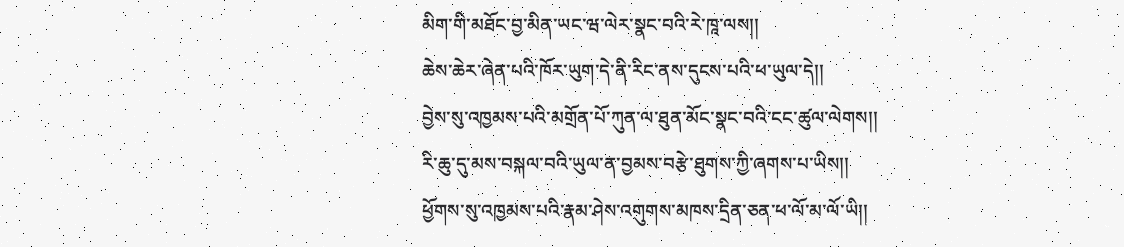མིག་གི་མཐོང་བྱ་མིན་ཡང་ཝ་ལེར་སྣང་བའི་རེ་ཁཱ་ལས།།
ཆེས་ཆེར་ཞེན་པའི་ཁོར་ཡུག་དེ་ནི་རིང་ནས་དུངས་པའི་ཕ་ཡུལ་དེ།།
བྱེས་སུ་འཁྱམས་པའི་མགྲོན་པོ་ཀུན་ལ་ཐུན་མོང་སྣང་བའི་ངང་ཚུལ་ལེགས།།
རི་ཆུ་དུ་མས་བསྐལ་བའི་ཡུལ་ན་བྱམས་བརྩེ་ཐུགས་ཀྱི་ཞགས་པ་ཡིས།།
ཕྱོགས་སུ་འཁྱམས་པའི་རྣམ་ཤེས་འགུགས་མཁས་དྲིན་ཅན་ཕ་ལོ་མ་ལོ་ཡི།།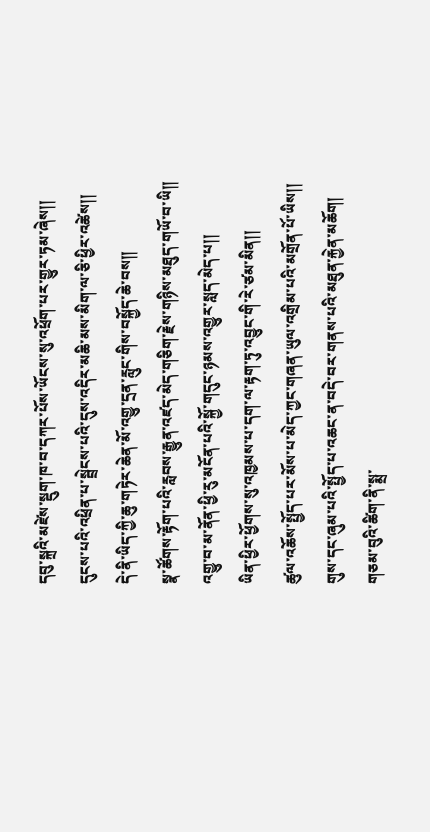དབུ་སྐྲའི་མཛེས་སྡུག་ཁ་བ་དཀར་པོས་ཡོངས་སུ་འཕྲོག་པར་གྱུར་ཏམ་ཞེས།།
དུངས་པའི་འཕྲིན་པ་སྦྲེངས་པའི་དུས་འདིར་མཆི་མས་མིག་ལ་ཅི་ཕྱིར་འཚེས།།
དེ་ནི་ཡིད་ཀྱི་ཆུ་གཏེར་ཆེན་མོ་འགྱུ་དྲན་རླུང་གིས་བསྐྱོད་ཆེ་བས།།
སྣ་ཚོགས་རྟོག་པའི་རླབས་རྒྱུན་འཛད་མེད་གཅིག་རྗེས་གཉིས་མཐུད་གཡོ་བ་ཡི།།
འགྱུ་བ་མ་ནོན་ཕྱི་རུ་མངོན་པའི་སྐྱོ་གདུང་ཉམས་འགྱུར་སླད་མེད་པ།།
ཡིན་ཕྱིར་ཕྱོགས་སུ་འཁྱམས་པ་དག་ལ་རྟག་ཏུ་འབྱུང་གི་རེ་ཙམ་མིན།།
ཚུལ་འཆོས་སྤྱོད་པར་མོས་པ་མེད་ཀྱང་གཞན་ཡུལ་འགྲིམ་པའི་མགྲོན་པོ་ཡིས།།
གུས་དང་ཞུམ་པའི་སྤྱོད་པ་འཆང་ན་བདེ་བར་གནས་པའི་མཐུན་རྐྱེན་མཆོག།
གཅམ་བུའི་ཚིག་ནི་སྨྲ་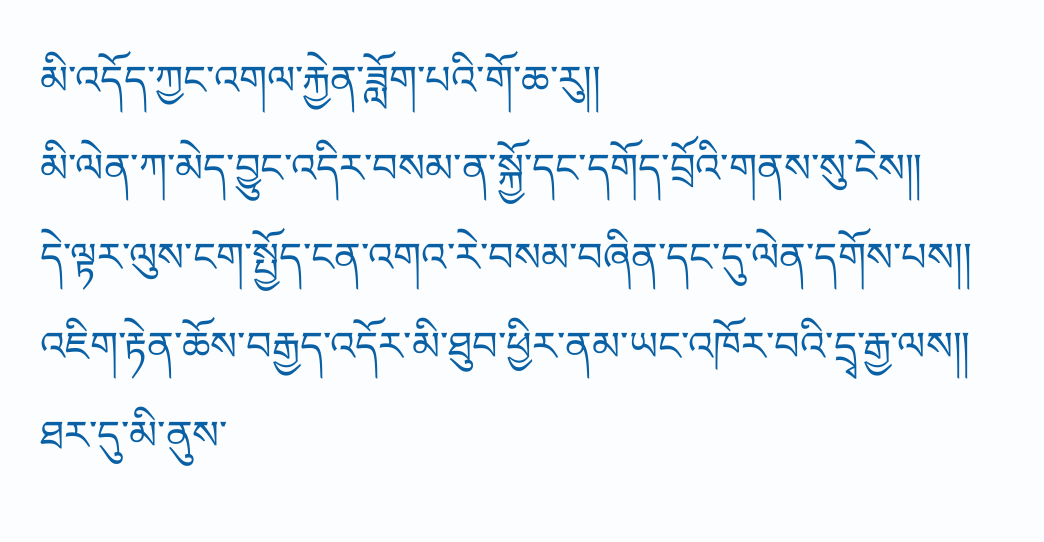མི་འདོད་ཀྱང་འགལ་རྐྱེན་ཟློག་པའི་གོ་ཆ་རུ།།
མི་ལེན་ཀ་མེད་བྱུང་འདིར་བསམ་ན་སྐྱོ་དང་དགོད་བྲོའི་གནས་སུ་ངེས།།
དེ་ལྟར་ལུས་ངག་སྤྱོད་ངན་འགའ་རེ་བསམ་བཞིན་དང་དུ་ལེན་དགོས་པས།།
འཇིག་རྟེན་ཆོས་བརྒྱད་འདོར་མི་ཐུབ་ཕྱིར་ནམ་ཡང་འཁོར་བའི་དྲྭ་རྒྱ་ལས།།
ཐར་དུ་མི་ནུས་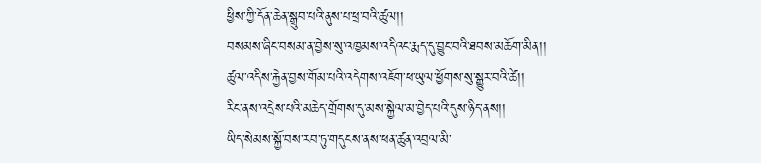ཕྱིས་ཀྱི་དོན་ཆེན་སྒྲུབ་པའི་ནུས་པ་ཕྲ་བའི་ཚུལ།།
བསམས་ཞིང་བསམ་ན་བྱེས་སུ་འཁྱམས་འདིའང་རྨད་དུ་བྱུང་བའི་ཐབས་མཆོག་མིན།།
ཚུལ་འདིས་རྐྱེན་བྱས་གོམ་པའི་འདེགས་འཇོག་ཕ་ཡུལ་ཕྱོགས་སུ་སྒྱུར་བའི་ཚེ།།
རིང་ནས་འདྲེས་པའི་མཆེད་གྲོགས་དུ་མས་སྐྱེལ་མ་བྱེད་པའི་དུས་ཉིད་ནས།།
ཡིད་སེམས་སྐྱོ་བས་རབ་ཏུ་གདུངས་ནས་ཕན་ཚུན་འབྲལ་མི་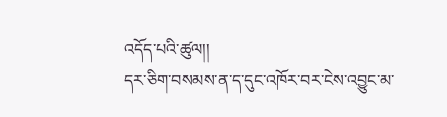འདོད་པའི་ཚུལ།།
དར་ཅིག་བསམས་ན་ད་དུང་འཁོར་བར་ངེས་འབྱུང་མ་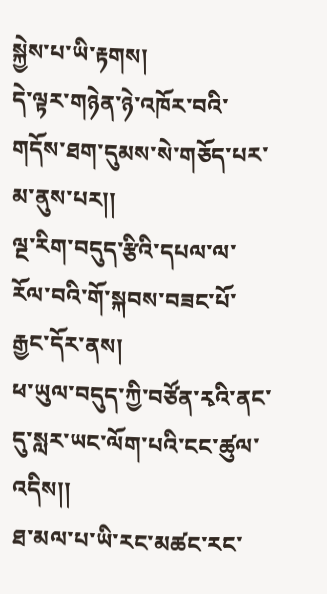སྐྱེས་པ་ཡི་རྟགས།
དེ་ལྟར་གཉེན་ཉེ་འཁོར་བའི་གདོས་ཐག་དུམས་སེ་གཅོད་པར་མ་ནུས་པར།།
ལྔ་རིག་བདུད་རྩིའི་དཔལ་ལ་རོལ་བའི་གོ་སྐབས་བཟང་པོ་རྒྱང་དོར་ནས།
ཕ་ཡུལ་བདུད་ཀྱི་བཙོན་རྭའི་ནང་དུ་སླར་ཡང་ལོག་པའི་ངང་ཚུལ་འདིས།།
ཐ་མལ་པ་ཡི་རང་མཚང་རང་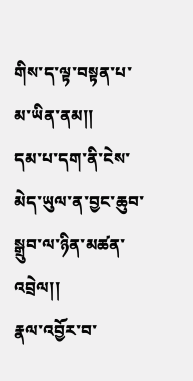གིས་ད་ལྟ་བསྟན་པ་མ་ཡིན་ནམ།།
དམ་པ་དག་ནི་ངེས་མེད་ཡུལ་ན་བྱང་ཆུབ་སྒྲུབ་ལ་ཉིན་མཚན་འབྲེལ།།
རྣལ་འབྱོར་བ་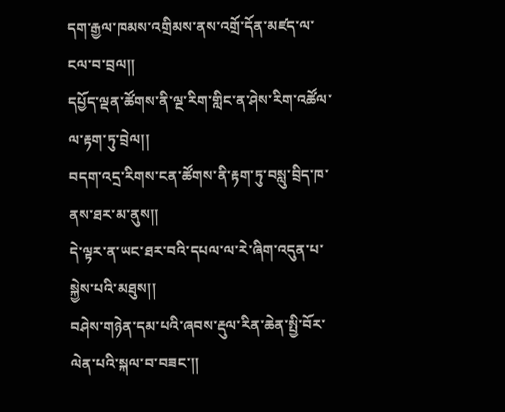དག་རྒྱལ་ཁམས་འགྲིམས་ནས་འགྲོ་དོན་མཛད་ལ་ངལ་བ་བྲལ།།
དཔྱོད་ལྡན་ཚོགས་ནི་ལྔ་རིག་གླིང་ན་ཤེས་རིག་འཚོལ་ལ་རྟག་ཏུ་བྲེལ།།
བདག་འདྲ་རིགས་ངན་ཚོགས་ནི་རྟག་ཏུ་བསླུ་བྲིད་ཁ་ནས་ཐར་མ་ནུས།།
དེ་ལྟར་ན་ཡང་ཐར་བའི་དཔལ་ལ་རེ་ཞིག་འདུན་པ་སྐྱེས་པའི་མཐུས།།
བཤེས་གཉེན་དམ་པའི་ཞབས་རྡུལ་རིན་ཆེན་སྤྱི་བོར་ལེན་པའི་སྐལ་བ་བཟང་།།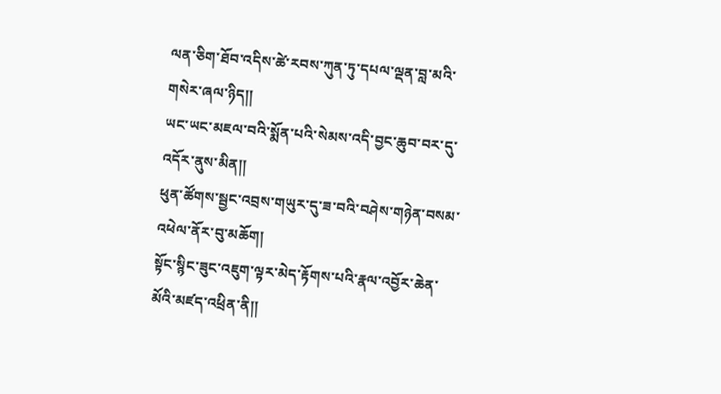ལན་ཅིག་ཐོབ་འདིས་ཚེ་རབས་ཀུན་ཏུ་དཔལ་ལྡན་བླ་མའི་གསེར་ཞལ་ཉིད།།
ཡང་ཡང་མཇལ་བའི་སྨོན་པའི་སེམས་འདི་བྱང་ཆུབ་བར་དུ་འདོར་ནུས་མིན།།
ཕུན་ཚོགས་སྦྱང་འབྲས་གཡུར་དུ་ཟ་བའི་བཤེས་གཉེན་བསམ་འཕེལ་ནོར་བུ་མཆོག།
སྟོང་སྙིང་ཟུང་འཇུག་ལྟར་མེད་རྟོགས་པའི་རྣལ་འབྱོར་ཆེན་མོའི་མཛད་འཕྲིན་ནི།།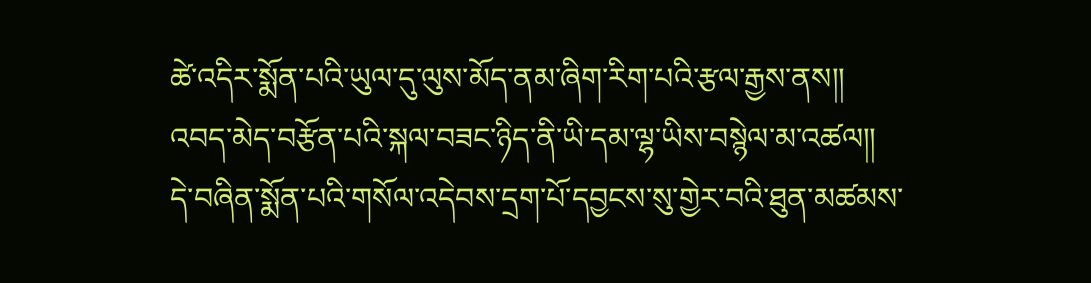ཚེ་འདིར་སྨོན་པའི་ཡུལ་དུ་ལུས་མོད་ནམ་ཞིག་རིག་པའི་རྩལ་རྒྱས་ནས།།
འབད་མེད་བརྩོན་པའི་སྐལ་བཟང་ཉིད་ནི་ཡི་དམ་ལྷ་ཡིས་བསྙེལ་མ་འཚལ།།
དེ་བཞིན་སྨོན་པའི་གསོལ་འདེབས་དྲག་པོ་དབྱངས་སུ་གྱེར་བའི་ཐུན་མཚམས་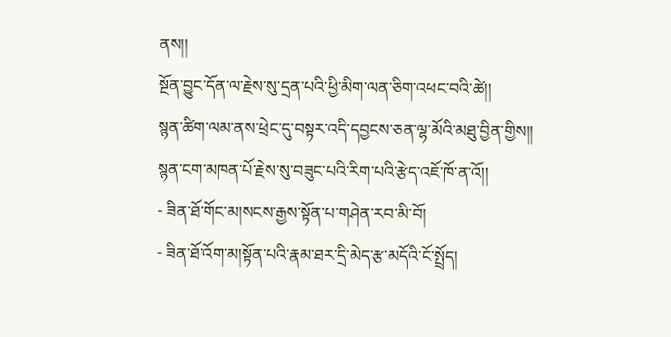ནས།།
སྔོན་བྱུང་དོན་ལ་རྗེས་སུ་དྲན་པའི་ཕྱི་མིག་ལན་ཅིག་འཕང་བའི་ཚེ།།
སྙན་ཚིག་ལམ་ནས་ཕྲེང་དུ་བསྟར་འདི་དབྱངས་ཅན་ལྷ་མོའི་མཐུ་བྱིན་གྱིས།།
སྙན་ངག་མཁན་པོ་རྗེས་སུ་བཟུང་པའི་རིག་པའི་རྩེད་འཇོ་ཁོ་ན་འོ།།
- ཟིན་ཐོ་གོང་མ།སངས་རྒྱས་སྟོན་པ་གཤེན་རབ་མི་བོ།
- ཟིན་ཐོ་འོག་མ།སྟོན་པའི་རྣམ་ཐར་དྲི་མེད་རྩ་མདོའི་ངོ་སྤྲོད།